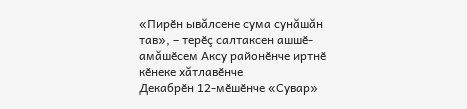«Пирӗн ывăлсене сума сунăшăн тав», – терӗç салтаксен ашшӗ-амăшӗсем Аксу районӗнче иртнӗ кӗнеке хăтлавӗнче
Декабрӗн 12-мӗшӗнче «Сувар»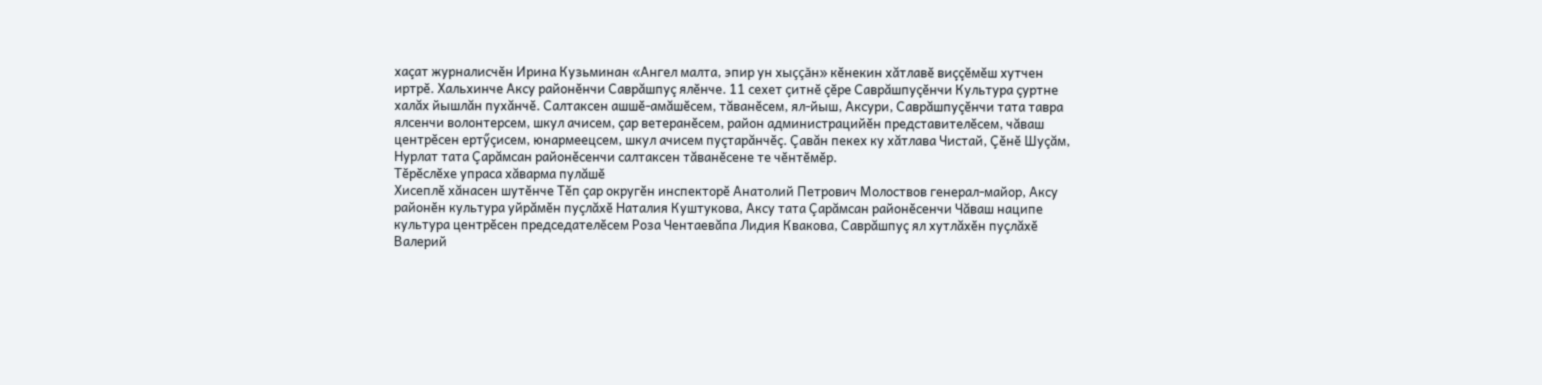хаçат журналисчӗн Ирина Кузьминан «Ангел малта, эпир ун хыççăн» кӗнекин хăтлавӗ виççӗмӗш хутчен иртрӗ. Хальхинче Аксу районӗнчи Саврăшпуç ялӗнче. 11 сехет çитнӗ çӗре Саврăшпуçӗнчи Культура çуртне халăх йышлăн пухăнчӗ. Салтаксен ашшӗ-амăшӗсем, тăванӗсем, ял-йыш, Аксури, Саврăшпуçӗнчи тата тавра ялсенчи волонтерсем, шкул ачисем, çар ветеранӗсем, район администрацийӗн представителӗсем, чăваш центрӗсен ертӳçисем, юнармеецсем, шкул ачисем пуçтарăнчӗç. Çавăн пекех ку хăтлава Чистай, Çӗнӗ Шуçăм, Нурлат тата Çарăмсан районӗсенчи салтаксен тăванӗсене те чӗнтӗмӗр.
Тӗрӗслӗхе упраса хăварма пулăшӗ
Хисеплӗ хăнасен шутӗнче Тӗп çар округӗн инспекторӗ Анатолий Петрович Молоствов генерал-майор, Аксу районӗн культура уйрăмӗн пуçлăхӗ Наталия Куштукова, Аксу тата Çарăмсан районӗсенчи Чăваш наципе культура центрӗсен председателӗсем Роза Чентаевăпа Лидия Квакова, Саврăшпуç ял хутлăхӗн пуçлăхӗ Валерий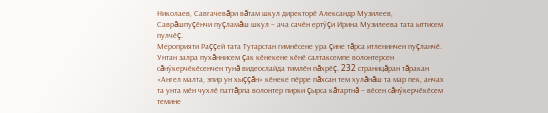Николаев, Савгачевăри вăтам шкул директорӗ Александр Музилеев, Саврăшпуçӗнчи пуçламăш шкул – ача сачӗн ертӳçи Ирина Музилеева тата ыттисем пулчӗç.
Мероприяти Раççей тата Тутарстан гимнӗсене ура çине тăрса итленинчен пуçланчӗ. Унтан залра пухăннисем çак кӗнекене кӗнӗ салтаксемпе волонтерсен сăнӳкерчӗкӗсенчен тунă видеослайда тимлӗн пăхрӗç. 232 страницăран тăракан «Ангел малта, эпир ун хыççăн» кӗнеке пӗрре пăхсан тем хулăнăш та мар пек, анчах та унта мӗн чухлӗ паттăрпа волонтер пирки çырса кăтартнă – вӗсен сăнӳкерчӗкӗсем темине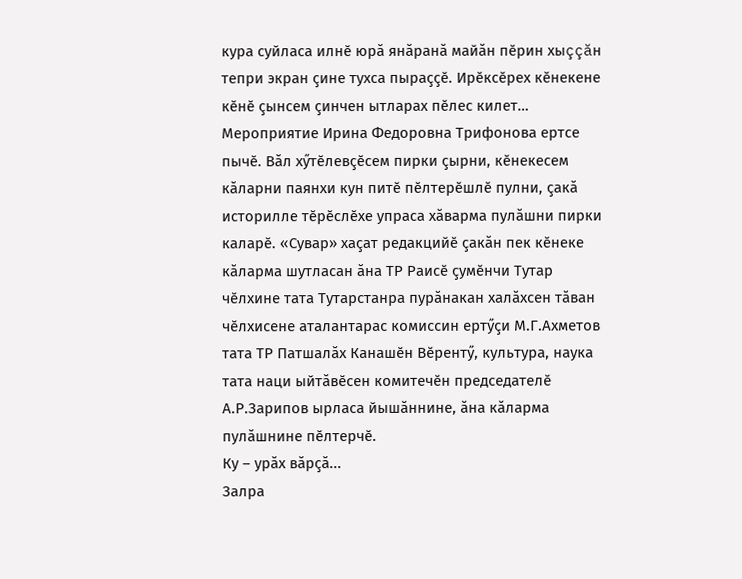кура суйласа илнӗ юрă янăранă майăн пӗрин хыççăн тепри экран çине тухса пыраççӗ. Ирӗксӗрех кӗнекене кӗнӗ çынсем çинчен ытларах пӗлес килет…
Мероприятие Ирина Федоровна Трифонова ертсе пычӗ. Вăл хӳтӗлевçӗсем пирки çырни, кӗнекесем кăларни паянхи кун питӗ пӗлтерӗшлӗ пулни, çакă историлле тӗрӗслӗхе упраса хăварма пулăшни пирки каларӗ. «Сувар» хаçат редакцийӗ çакăн пек кӗнеке кăларма шутласан ăна ТР Раисӗ çумӗнчи Тутар чӗлхине тата Тутарстанра пурăнакан халăхсен тăван чӗлхисене аталантарас комиссин ертӳçи М.Г.Ахметов тата ТР Патшалăх Канашӗн Вӗрентӳ, культура, наука тата наци ыйтăвӗсен комитечӗн председателӗ А.Р.Зарипов ырласа йышăннине, ăна кăларма пулăшнине пӗлтерчӗ.
Ку – урăх вăрçă...
Залра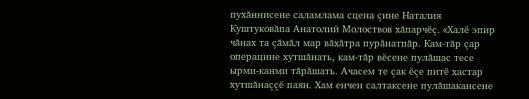пухăннисене саламлама сцена çине Наталия Куштуковăпа Анатолий Молоствов хăпарчӗç. «Халӗ эпир чăнах та çăмăл мар вăхăтра пурăнатпăр. Кам-тăр çар операцине хутшăнать, кам-тăр вӗсене пулăшас тесе ырми-канми тăрăшать. Ачасем те çак ӗçе питӗ хастар хутшăнаççӗ паян. Хам енчен салтаксене пулăшакансене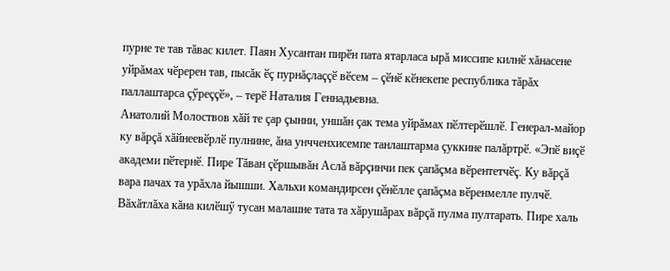пурне те тав тăвас килет. Паян Хусантан пирӗн пата ятарласа ырă миссипе килнӗ хăнасене уйрăмах чӗререн тав, пысăк ӗç пурнăçлаççӗ вӗсем – çӗнӗ кӗнекепе республика тăрăх паллаштарса çӳреççӗ», – терӗ Наталия Геннадьевна.
Анатолий Молоствов хăй те çар çынни, уншăн çак тема уйрăмах пӗлтерӗшлӗ. Генерал-майор ку вăрçă хăйнеевӗрлӗ пулнине, ăна унчченхисемпе танлаштарма çуккине палăртрӗ. «Эпӗ виçӗ академи пӗтернӗ. Пире Тăван çӗршывăн Аслă вăрçинчи пек çапăçма вӗрентетчӗç. Ку вăрçă вара пачах та урăхла йышши. Хальхи командирсен çӗнӗлле çапăçма вӗренмелле пулчӗ. Вăхăтлăха кăна килӗшӳ тусан малашне тата та хăрушăрах вăрçă пулма пултарать. Пире халь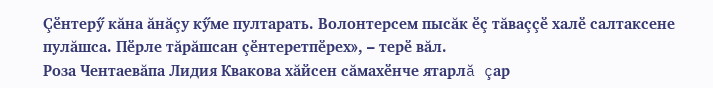Çӗнтерӳ кăна ăнăçу кӳме пултарать. Волонтерсем пысăк ӗç тăваççӗ халӗ салтаксене пулăшса. Пӗрле тăрăшсан çӗнтеретпӗрех», – терӗ вăл.
Роза Чентаевăпа Лидия Квакова хăйсен сăмахӗнче ятарлă çар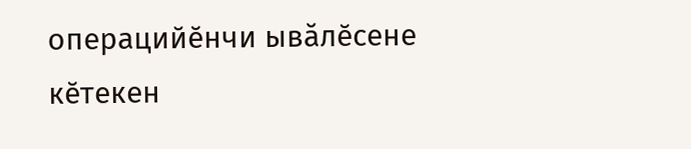операцийӗнчи ывăлӗсене кӗтекен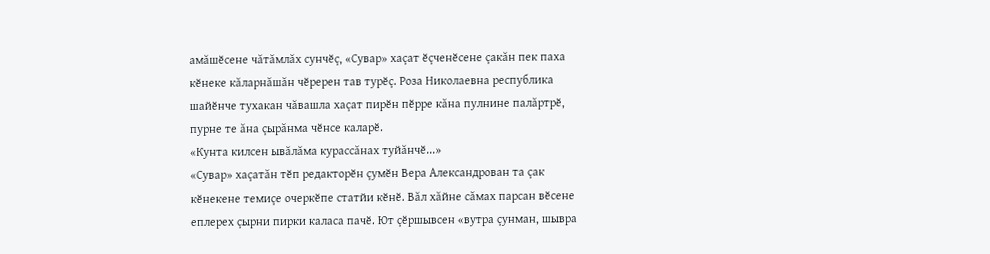амăшӗсене чăтăмлăх сунчӗç, «Сувар» хаçат ӗçченӗсене çакăн пек паха кӗнеке кăларнăшăн чӗререн тав турӗç. Роза Николаевна республика шайӗнче тухакан чăвашла хаçат пирӗн пӗрре кăна пулнине палăртрӗ, пурне те ăна çырăнма чӗнсе каларӗ.
«Кунта килсен ывăлăма курассăнах туйăнчӗ...»
«Сувар» хаçатăн тӗп редакторӗн çумӗн Вера Александрован та çак кӗнекене темиçе очеркӗпе статйи кӗнӗ. Вăл хăйне сăмах парсан вӗсене еплерех çырни пирки каласа пачӗ. Ют çӗршывсен «вутра çунман, шывра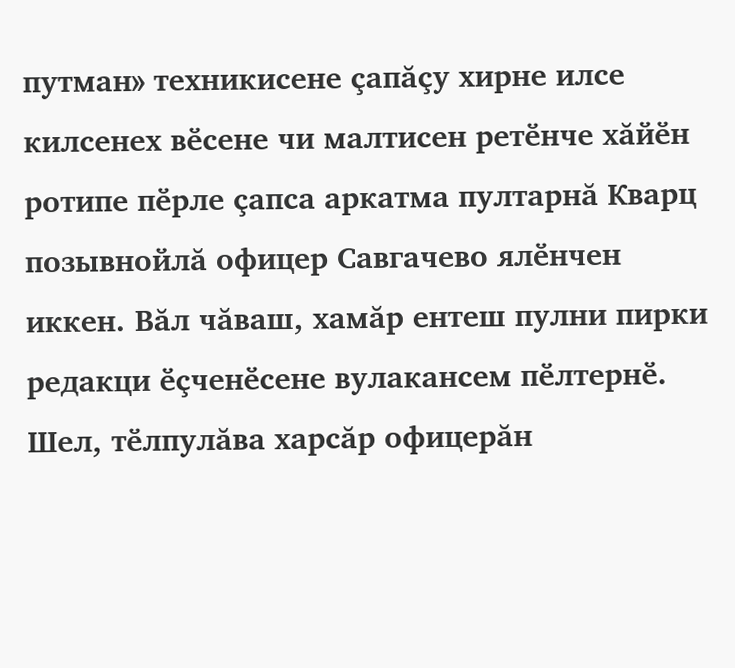путман» техникисене çапăçу хирне илсе килсенех вӗсене чи малтисен ретӗнче хăйӗн ротипе пӗрле çапса аркатма пултарнă Кварц позывнойлă офицер Савгачево ялӗнчен иккен. Вăл чăваш, хамăр ентеш пулни пирки редакци ӗçченӗсене вулакансем пӗлтернӗ. Шел, тӗлпулăва харсăр офицерăн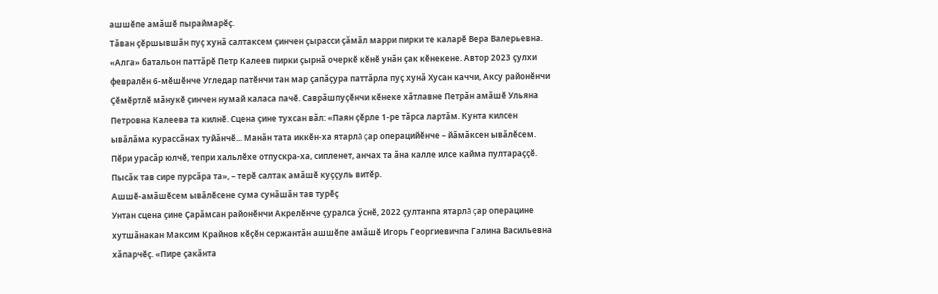ашшӗпе амăшӗ пыраймарӗç.
Тăван çӗршывшăн пуç хунă салтаксем çинчен çырасси çăмăл марри пирки те каларӗ Вера Валерьевна. «Алга» батальон паттăрӗ Петр Калеев пирки çырнă очеркӗ кӗнӗ унăн çак кӗнекене. Автор 2023 çулхи февралӗн 6-мӗшӗнче Угледар патӗнчи тан мар çапăçура паттăрла пуç хунă Хусан каччи, Аксу районӗнчи Çӗмӗртлӗ мăнукӗ çинчен нумай каласа пачӗ. Саврăшпуçӗнчи кӗнеке хăтлавне Петрăн амăшӗ Ульяна Петровна Калеева та килнӗ. Сцена çине тухсан вăл: «Паян çӗрле 1-ре тăрса лартăм. Кунта килсен ывăлăма курассăнах туйăнчӗ... Манăн тата иккӗн-ха ятарлă çар операцийӗнче – йăмăксен ывăлӗсем. Пӗри урасăр юлчӗ, тепри хальлӗхе отпускра-ха, сипленет, анчах та ăна калле илсе кайма пултараççӗ. Пысăк тав сире пурсăра та», – терӗ салтак амăшӗ куççуль витӗр.
Ашшӗ-амăшӗсем ывăлӗсене сума сунăшăн тав турӗç
Унтан сцена çине Çарăмсан районӗнчи Акрелӗнче çуралса ӳснӗ, 2022 çултанпа ятарлă çар операцине хутшăнакан Максим Крайнов кӗçӗн сержантăн ашшӗпе амăшӗ Игорь Георгиевичпа Галина Васильевна хăпарчӗç. «Пире çакăнта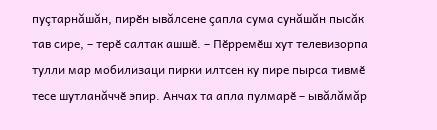пуçтарнăшăн, пирӗн ывăлсене çапла сума сунăшăн пысăк тав сире, – терӗ салтак ашшӗ. – Пӗрремӗш хут телевизорпа тулли мар мобилизаци пирки илтсен ку пире пырса тивмӗ тесе шутланăччӗ эпир. Анчах та апла пулмарӗ – ывăлăмăр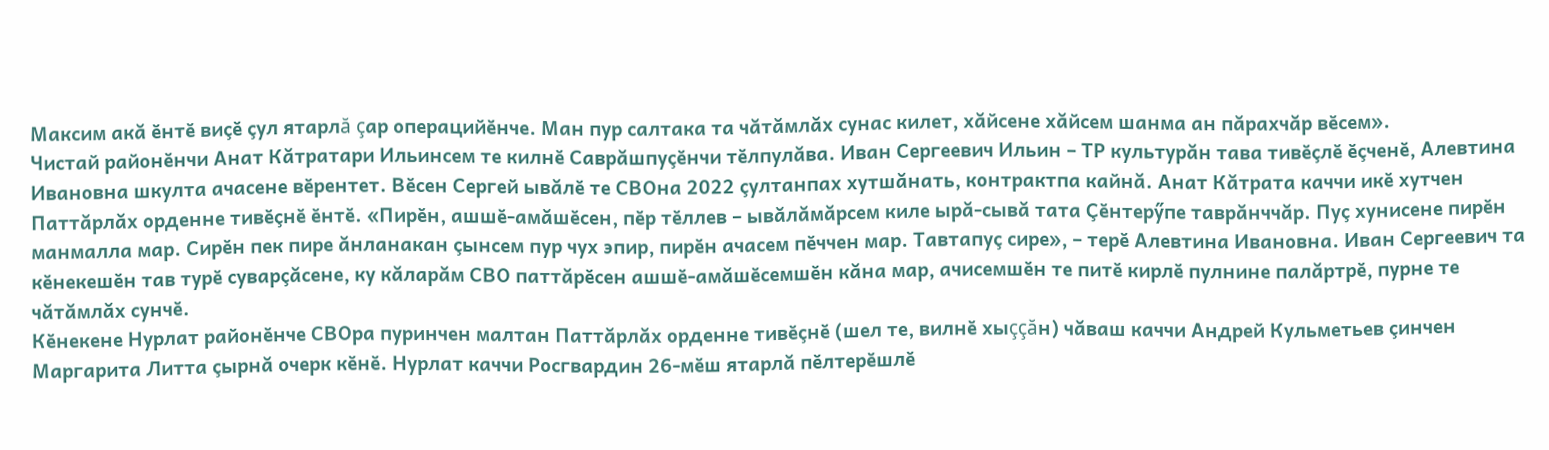Максим акă ӗнтӗ виçӗ çул ятарлă çар операцийӗнче. Ман пур салтака та чăтăмлăх сунас килет, хăйсене хăйсем шанма ан пăрахчăр вӗсем».
Чистай районӗнчи Анат Кăтратари Ильинсем те килнӗ Саврăшпуçӗнчи тӗлпулăва. Иван Сергеевич Ильин – ТР культурăн тава тивӗçлӗ ӗçченӗ, Алевтина Ивановна шкулта ачасене вӗрентет. Вӗсен Сергей ывăлӗ те СВОна 2022 çултанпах хутшăнать, контрактпа кайнă. Анат Кăтрата каччи икӗ хутчен Паттăрлăх орденне тивӗçнӗ ӗнтӗ. «Пирӗн, ашшӗ-амăшӗсен, пӗр тӗллев – ывăлăмăрсем киле ырă-сывă тата Çӗнтерӳпе таврăнччăр. Пуç хунисене пирӗн манмалла мар. Сирӗн пек пире ăнланакан çынсем пур чух эпир, пирӗн ачасем пӗччен мар. Тавтапуç сире», – терӗ Алевтина Ивановна. Иван Сергеевич та кӗнекешӗн тав турӗ суварçăсене, ку кăларăм СВО паттăрӗсен ашшӗ-амăшӗсемшӗн кăна мар, ачисемшӗн те питӗ кирлӗ пулнине палăртрӗ, пурне те чăтăмлăх сунчӗ.
Кӗнекене Нурлат районӗнче СВОра пуринчен малтан Паттăрлăх орденне тивӗçнӗ (шел те, вилнӗ хыççăн) чăваш каччи Андрей Кульметьев çинчен Маргарита Литта çырнă очерк кӗнӗ. Нурлат каччи Росгвардин 26-мӗш ятарлă пӗлтерӗшлӗ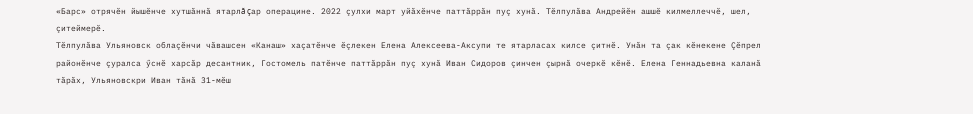«Барс» отрячӗн йышӗнче хутшăннă ятарлă çар операцине. 2022 çулхи март уйăхӗнче паттăррăн пуç хунă. Тӗлпулăва Андрейӗн ашшӗ килмеллеччӗ, шел, çитеймерӗ.
Тӗлпулăва Ульяновск облаçӗнчи чăвашсен «Канаш» хаçатӗнче ӗçлекен Елена Алексеева-Аксупи те ятарласах килсе çитнӗ. Унăн та çак кӗнекене Çӗпрел районӗнче çуралса ӳснӗ харсăр десантник, Гостомель патӗнче паттăррăн пуç хунă Иван Сидоров çинчен çырнă очеркӗ кӗнӗ. Елена Геннадьевна каланă тăрăх, Ульяновскри Иван тăнă 31-мӗш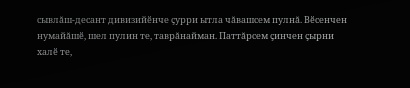сывлăш-десант дивизийӗнче çурри ытла чăвашсем пулнă. Вӗсенчен нумайăшӗ, шел пулин те, таврăнайман. Паттăрсем çинчен çырни халӗ те,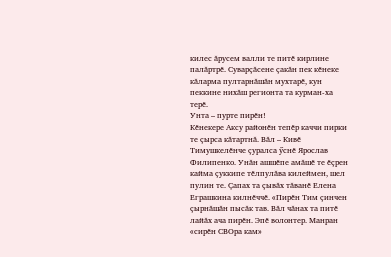килес ăрусем валли те питӗ кирлине палăртрӗ. Суварçăсене çакăн пек кӗнеке кăларма пултарнăшăн мухтарӗ, кун пеккине нихăш регионта та курман-ха терӗ.
Унта – пурте пирӗн!
Кӗнекере Аксу районӗн тепӗр каччи пирки те çырса кăтартнă. Вăл – Кивӗ Тимушкелӗнче çуралса ӳснӗ Ярослав Филипенко. Унăн ашшӗпе амăшӗ те ӗçрен кайма çуккипе тӗлпулăва килеймен, шел пулин те. Çапах та çывăх тăванӗ Елена Еграшкина килнӗччӗ. «Пирӗн Тим çинчен çырнăшăн пысăк тав. Вăл чăнах та питӗ лайăх ача пирӗн. Эпӗ волонтер. Манран «сирӗн СВОра кам»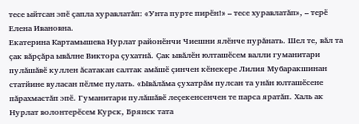тесе ыйтсан эпӗ çапла хуравлатăп: «Унта пурте пирӗн!» – тесе хуравлатăп», – терӗ Елена Ивановна.
Екатерина Картамышева Нурлат районӗнчи Чиешни ялӗнче пурăнать. Шел те, вăл та çак вăрçăра ывăлне Виктора çухатнă. Çак ывăлӗн юлташӗсем валли гуманитари пулăшăвӗ куллен ăсатакан салтак амăшӗ çинчен кӗнекере Лилия Мубаракшинан статйине вуласан пӗлме пулать. «Ывăлăма çухатрăм пулсан та унăн юлташӗсене пăрахмастăп эпӗ. Гуманитари пулăшăвӗ леçекенсенчен те парса яратăп. Халь ак Нурлат волонтерӗсем Курск, Брянск тата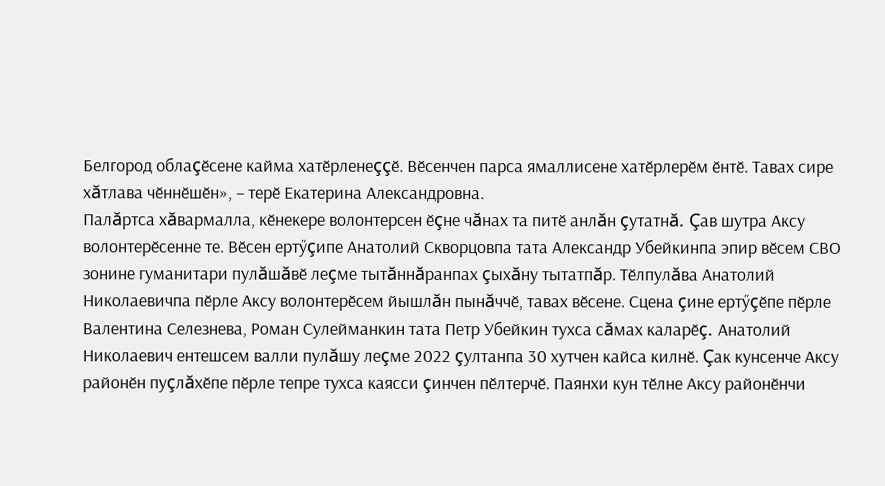Белгород облаçӗсене кайма хатӗрленеççӗ. Вӗсенчен парса ямаллисене хатӗрлерӗм ӗнтӗ. Тавах сире хăтлава чӗннӗшӗн», – терӗ Екатерина Александровна.
Палăртса хăвармалла, кӗнекере волонтерсен ӗçне чăнах та питӗ анлăн çутатнă. Çав шутра Аксу волонтерӗсенне те. Вӗсен ертӳçипе Анатолий Скворцовпа тата Александр Убейкинпа эпир вӗсем СВО зонине гуманитари пулăшăвӗ леçме тытăннăранпах çыхăну тытатпăр. Тӗлпулăва Анатолий Николаевичпа пӗрле Аксу волонтерӗсем йышлăн пынăччӗ, тавах вӗсене. Сцена çине ертӳçӗпе пӗрле Валентина Селезнева, Роман Сулейманкин тата Петр Убейкин тухса сăмах каларӗç. Анатолий Николаевич ентешсем валли пулăшу леçме 2022 çултанпа 30 хутчен кайса килнӗ. Çак кунсенче Аксу районӗн пуçлăхӗпе пӗрле тепре тухса каясси çинчен пӗлтерчӗ. Паянхи кун тӗлне Аксу районӗнчи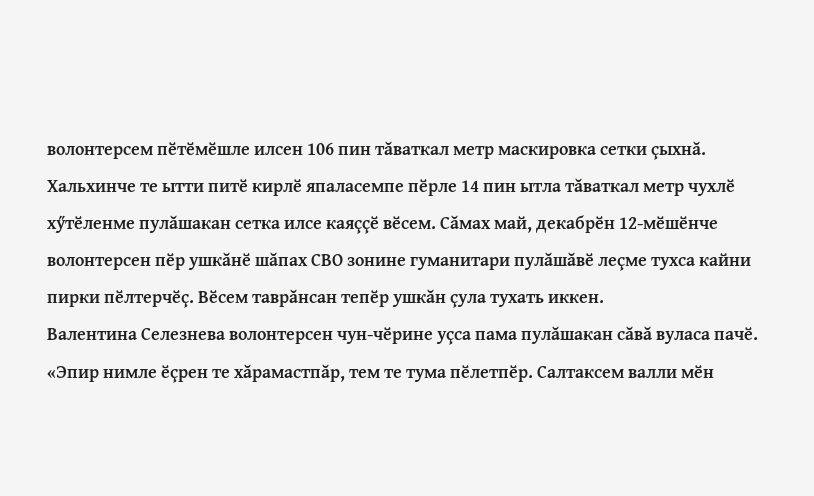волонтерсем пӗтӗмӗшле илсен 106 пин тăваткал метр маскировка сетки çыхнă. Хальхинче те ытти питӗ кирлӗ япаласемпе пӗрле 14 пин ытла тăваткал метр чухлӗ хӳтӗленме пулăшакан сетка илсе каяççӗ вӗсем. Сăмах май, декабрӗн 12-мӗшӗнче волонтерсен пӗр ушкăнӗ шăпах СВО зонине гуманитари пулăшăвӗ леçме тухса кайни пирки пӗлтерчӗç. Вӗсем таврăнсан тепӗр ушкăн çула тухать иккен.
Валентина Селезнева волонтерсен чун-чӗрине уçса пама пулăшакан сăвă вуласа пачӗ. «Эпир нимле ӗçрен те хăрамастпăр, тем те тума пӗлетпӗр. Салтаксем валли мӗн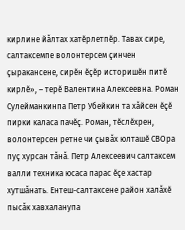кирлине йăлтах хатӗрлетпӗр. Тавах сире, салтаксемпе волонтерсем çинчен çыракансене, сирӗн ӗçӗр историшӗн питӗ кирлӗ», – терӗ Валентина Алексеевна. Роман Сулейманкинпа Петр Убейкин та хăйсен ӗçӗ пирки каласа пачӗç. Роман, тӗслӗхрен, волонтерсен ретне чи çывăх юлташӗ СВОра пуç хурсан тăнă. Петр Алексеевич салтаксем валли техника юсаса парас ӗçе хастар хутшăнать. Ентеш-салтаксене район халăхӗ пысăк хавхаланупа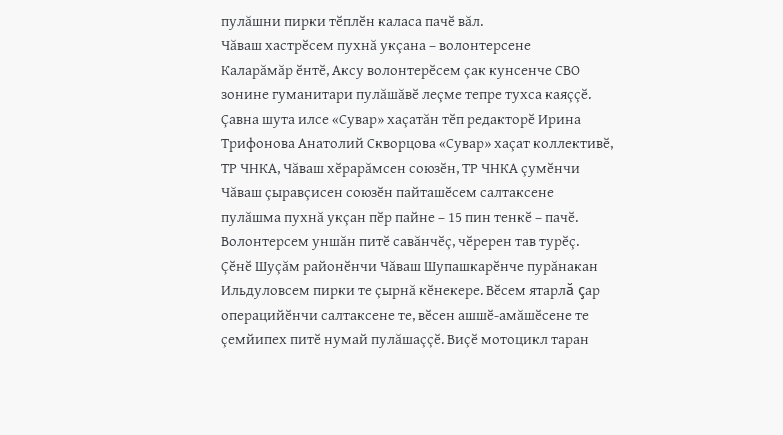пулăшни пирки тӗплӗн каласа пачӗ вăл.
Чăваш хастрӗсем пухнă укçана – волонтерсене
Каларăмăр ӗнтӗ, Аксу волонтерӗсем çак кунсенче СВО зонине гуманитари пулăшăвӗ леçме тепре тухса каяççӗ. Çавна шута илсе «Сувар» хаçатăн тӗп редакторӗ Ирина Трифонова Анатолий Скворцова «Сувар» хаçат коллективӗ, ТР ЧНКА, Чăваш хӗрарăмсен союзӗн, ТР ЧНКА çумӗнчи Чăваш çыравçисен союзӗн пайташӗсем салтаксене пулăшма пухнă укçан пӗр пайне – 15 пин тенкӗ – пачӗ. Волонтерсем уншăн питӗ савăнчӗç, чӗререн тав турӗç.
Çӗнӗ Шуçăм районӗнчи Чăваш Шупашкарӗнче пурăнакан Ильдуловсем пирки те çырнă кӗнекере. Вӗсем ятарлă çар операцийӗнчи салтаксене те, вӗсен ашшӗ-амăшӗсене те çемйипех питӗ нумай пулăшаççӗ. Виçӗ мотоцикл таран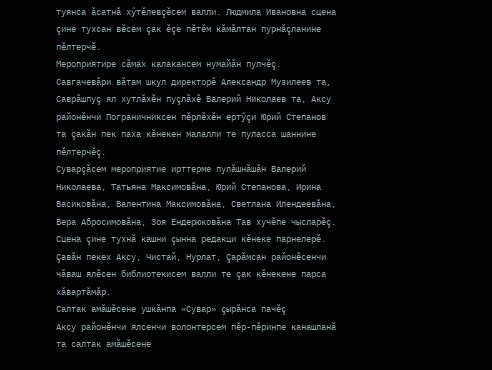туянса ăсатнă хӳтӗлевçӗсем валли. Людмила Ивановна сцена çине тухсан вӗсем çак ӗçе пӗтӗм кăмăлтан пурнăçланине пӗлтерчӗ.
Мероприятире сăмах калакансем нумайăн пулчӗç. Савгачевăри вăтам шкул директорӗ Александр Музилеев та, Саврăшпуç ял хутлăхӗн пуçлăхӗ Валерий Николаев та, Аксу районӗнчи Пограничниксен пӗрлӗхӗн ертӳçи Юрий Степанов та çакăн пек паха кӗнекен малалли те пуласса шаннине пӗлтерчӗç.
Суварçăсем мероприятие ирттерме пулăшнăшăн Валерий Николаева, Татьяна Максимовăна, Юрий Степанова, Ирина Васиковăна, Валентина Максимовăна, Светлана Илендеевăна, Вера Абросимовăна, Зоя Ендерюковăна Тав хучӗпе чысларӗç.
Сцена çине тухнă кашни çынна редакци кӗнеке парнелерӗ. Çавăн пекех Аксу, Чистай, Нурлат, Çарăмсан районӗсенчи чăваш ялӗсен библиотекисем валли те çак кӗнекене парса хăвартăмăр.
Салтак амăшӗсене ушкăнпа «Сувар» çырăнса пачӗç
Аксу районӗнчи ялсенчи волонтерсем пӗр-пӗринпе канашланă та салтак амăшӗсене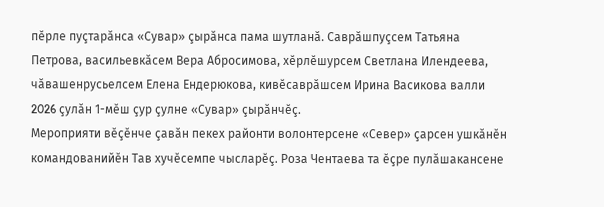пӗрле пуçтарăнса «Сувар» çырăнса пама шутланă. Саврăшпуçсем Татьяна Петрова, васильевкăсем Вера Абросимова, хӗрлӗшурсем Светлана Илендеева, чăвашенрусьелсем Елена Ендерюкова, кивӗсаврăшсем Ирина Васикова валли 2026 çулăн 1-мӗш çур çулне «Сувар» çырăнчӗç.
Мероприяти вӗçӗнче çавăн пекех районти волонтерсене «Север» çарсен ушкăнӗн командованийӗн Тав хучӗсемпе чысларӗç. Роза Чентаева та ӗçре пулăшакансене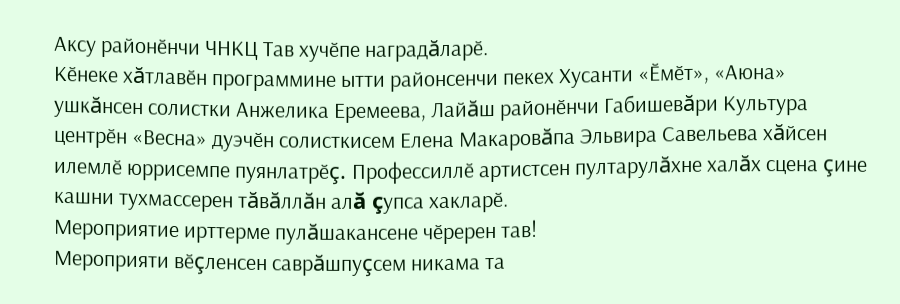Аксу районӗнчи ЧНКЦ Тав хучӗпе наградăларӗ.
Кӗнеке хăтлавӗн программине ытти районсенчи пекех Хусанти «Ӗмӗт», «Аюна» ушкăнсен солистки Анжелика Еремеева, Лайăш районӗнчи Габишевăри Культура центрӗн «Весна» дуэчӗн солисткисем Елена Макаровăпа Эльвира Савельева хăйсен илемлӗ юррисемпе пуянлатрӗç. Профессиллӗ артистсен пултарулăхне халăх сцена çине кашни тухмассерен тăвăллăн алă çупса хакларӗ.
Мероприятие ирттерме пулăшакансене чӗререн тав!
Мероприяти вӗçленсен саврăшпуçсем никама та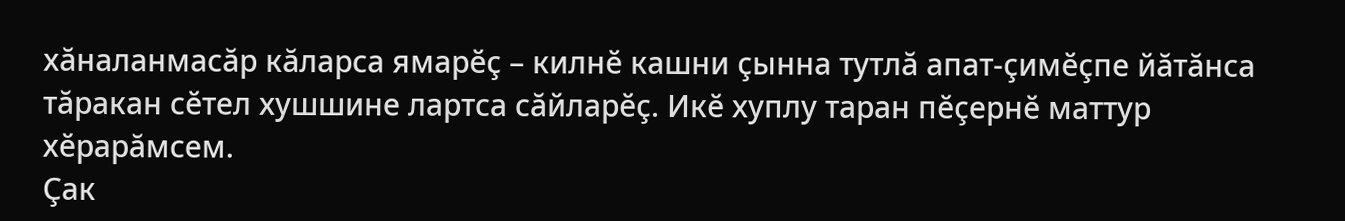хăналанмасăр кăларса ямарӗç – килнӗ кашни çынна тутлă апат-çимӗçпе йăтăнса тăракан сӗтел хушшине лартса сăйларӗç. Икӗ хуплу таран пӗçернӗ маттур хӗрарăмсем.
Çак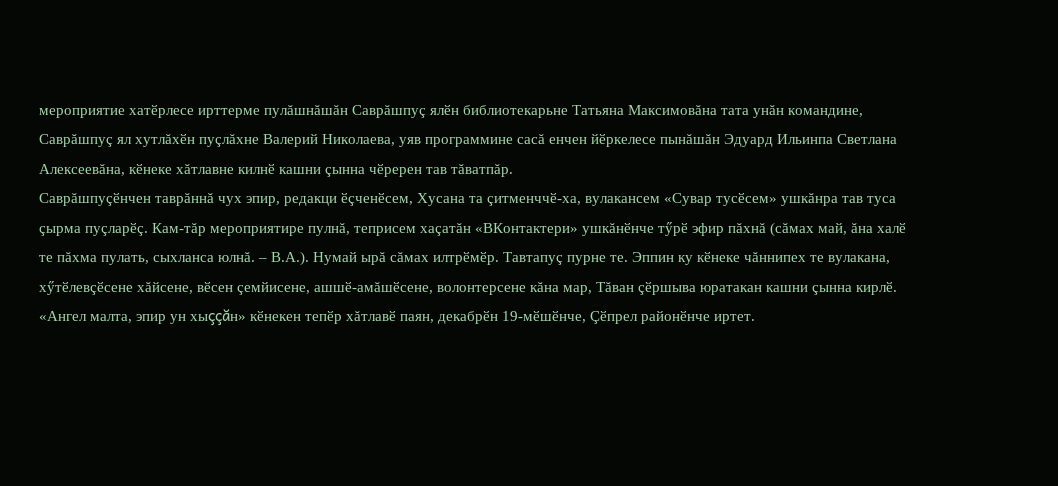мероприятие хатӗрлесе ирттерме пулăшнăшăн Саврăшпуç ялӗн библиотекарьне Татьяна Максимовăна тата унăн командине, Саврăшпуç ял хутлăхӗн пуçлăхне Валерий Николаева, уяв программине сасă енчен йӗркелесе пынăшăн Эдуард Ильинпа Светлана Алексеевăна, кӗнеке хăтлавне килнӗ кашни çынна чӗререн тав тăватпăр.
Саврăшпуçӗнчен таврăннă чух эпир, редакци ӗçченӗсем, Хусана та çитменччӗ-ха, вулакансем «Сувар тусӗсем» ушкăнра тав туса çырма пуçларӗç. Кам-тăр мероприятире пулнă, теприсем хаçатăн «ВКонтактери» ушкăнӗнче тӳрӗ эфир пăхнă (сăмах май, ăна халӗ те пăхма пулать, сыхланса юлнă. – В.А.). Нумай ырă сăмах илтрӗмӗр. Тавтапуç пурне те. Эппин ку кӗнеке чăннипех те вулакана, хӳтӗлевçӗсене хăйсене, вӗсен çемйисене, ашшӗ-амăшӗсене, волонтерсене кăна мар, Тăван çӗршыва юратакан кашни çынна кирлӗ.
«Ангел малта, эпир ун хыççăн» кӗнекен тепӗр хăтлавӗ паян, декабрӗн 19-мӗшӗнче, Çӗпрел районӗнче иртет.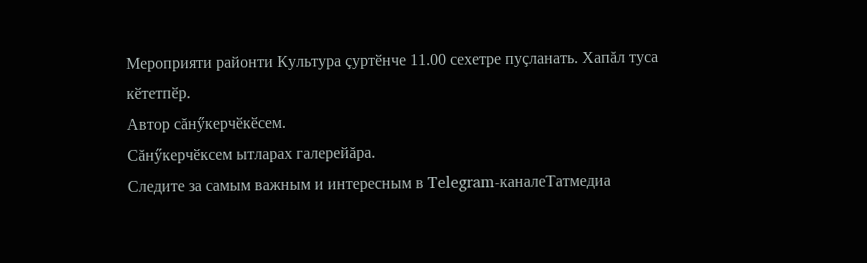Мероприяти районти Культура çуртӗнче 11.00 сехетре пуçланать. Хапăл туса кӗтетпӗр.
Автор сăнӳкерчӗкӗсем.
Сăнӳкерчӗксем ытларах галерейăра.
Следите за самым важным и интересным в Telegram-каналеТатмедиа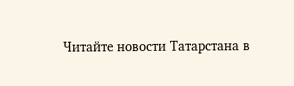Читайте новости Татарстана в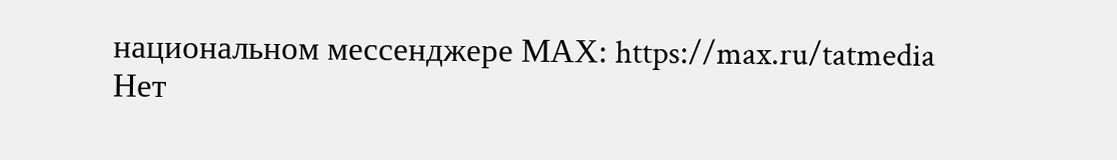национальном мессенджере MАХ: https://max.ru/tatmedia
Нет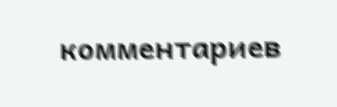комментариев